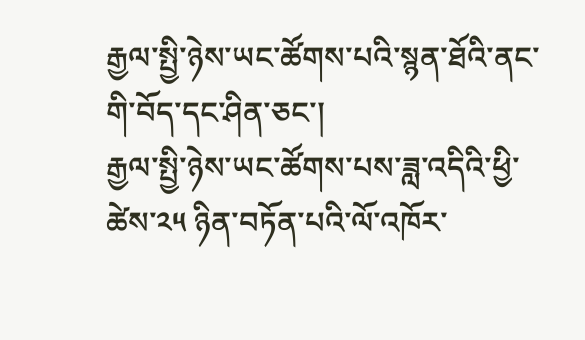རྒྱལ་སྤྱི་ཉེས་ཡང་ཚོགས་པའི་སྙན་ཐོའི་ནང་གི་བོད་དང་ཤིན་ཅང་།
རྒྱལ་སྤྱི་ཉེས་ཡང་ཚོགས་པས་ཟླ་འདིའི་ཕྱི་ཚེས་༢༥ ཉིན་བཏོན་པའི་ལོ་འཁོར་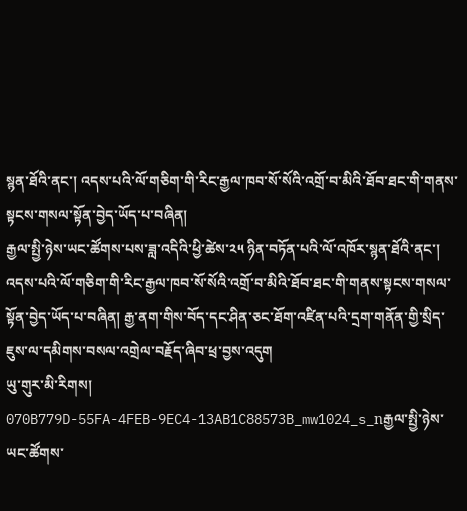སྙན་ཐོའི་ནང་། འདས་པའི་ལོ་གཅིག་གི་རིང་རྒྱལ་ཁབ་སོ་སོའི་འགྲོ་བ་མིའི་ཐོབ་ཐང་གི་གནས་སྟངས་གསལ་སྟོན་བྱེད་ཡོད་པ་བཞིན།
རྒྱལ་སྤྱི་ཉེས་ཡང་ཚོགས་པས་ཟླ་འདིའི་ཕྱི་ཚེས་༢༥ ཉིན་བཏོན་པའི་ལོ་འཁོར་སྙན་ཐོའི་ནང་། འདས་པའི་ལོ་གཅིག་གི་རིང་རྒྱལ་ཁབ་སོ་སོའི་འགྲོ་བ་མིའི་ཐོབ་ཐང་གི་གནས་སྟངས་གསལ་སྟོན་བྱེད་ཡོད་པ་བཞིན། རྒྱ་ནག་གིས་བོད་དང་ཤིན་ཅང་ཐོག་འཛིན་པའི་དྲག་གནོན་གྱི་སྲིད་ཇུས་ལ་དམིགས་བསལ་འགྲེལ་བརྗོད་ཞིབ་ཕྲ་བྱས་འདུག
ཡུ་གུར་མི་རིགས།
070B779D-55FA-4FEB-9EC4-13AB1C88573B_mw1024_s_nརྒྱལ་སྤྱི་ཉེས་ཡང་ཚོགས་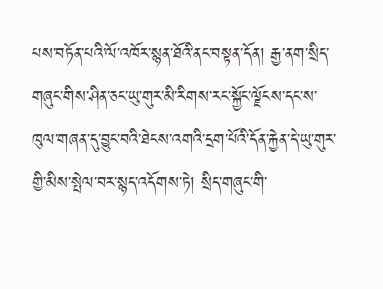པས་བཏོན་པའི་ལོ་འཁོར་སྙན་ཐོའི་ནང་བསྟན་དོན། རྒྱ་ནག་སྲིད་གཞུང་གིས་ཤིན་ཅང་ཡུ་གུར་མི་རིགས་རང་སྐྱོང་ལྗོངས་དང་ས་ཁུལ་གཞན་དུ་བྱུང་བའི་ཐེངས་འགའི་དྲག་པོའི་དོན་རྐྱེན་དེ་ཡུ་གུར་གྱི་མིས་སྤེལ་བར་སྙད་འདོགས་ཏེ། སྲིད་གཞུང་གི་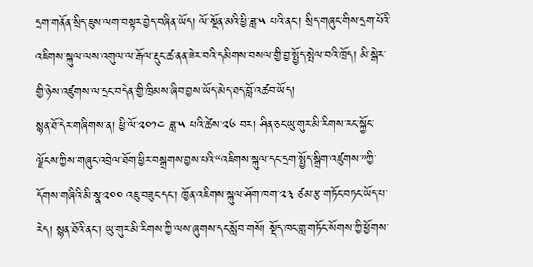དྲག་གནོན་སྲིད་ཇུས་ལག་བསྟར་བྱེད་བཞིན་ཡོད། ལོ་སྔོན་མའི་ཕྱི་ཟླ་༥ པའི་ནང་། སྲིད་གཞུང་གིས་དྲག་པོའི་འཇིགས་སྐུལ་ལས་འགུལ་ལ་རྒོལ་རྡུང་ཚ་ནན་ཟེར་བའི་དམིགས་བསལ་གྱི་བྱ་སྤྱོད་སྤེལ་བའི་ཁྲོད། མི་སྒེར་གྱི་ཉེས་འཛུགས་ལ་དྲང་བདེན་གྱི་ཁྲིམས་ཞིབ་བྱས་ཡོད་མེད་ཐད་བློ་འཚབ་ཡོད།
སྙན་ཐོ་དེར་གཞིགས་ན། ཕྱི་ལོ་༢༠༡༤ ཟླ་༥ པའི་ཚེས་༢༦ བར། ཤིན་ཅང་ཡུ་གུར་མི་རིགས་རང་སྐྱོང་ལྗོངས་ཀྱིས་གཞུང་འབྲེལ་ཐོག་ཕྱིར་བསྒྲགས་བྱས་པའི་“འཇིགས་སྐུལ་དང་དྲག་སྤྱོད་སྒྲིག་འཛུགས་”ཀྱི་དོགས་གཞིའི་མི་སྣ་༢༠༠ འཇུ་བཟུང་དང་། ཁྱོན་འཇིགས་སྐུལ་ཤོག་ཁག་༢༣ ཙམ་རྩ་གཏོང་བཏང་ཡོད་པ་རེད། སྙན་ཐོའི་ནང་། ཡུ་གུར་མི་རིགས་ཀྱི་ལས་ཞུགས་དང་སློབ་གསོ། སྡོད་ཁང་གླ་གཏོང་སོགས་ཀྱི་ཕྱོགས་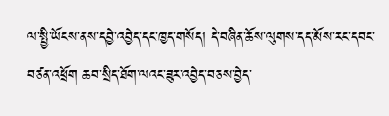ལ་སྤྱི་ཡོངས་ནས་དབྱེ་འབྱེད་དང་ཁྱད་གསོད། དེ་བཞིན་ཆོས་ལུགས་དད་མོས་རང་དབང་བཙན་འཕྲོག ཆབ་སྲིད་ཐོག་ལའང་ཟུར་འབྱེད་བཅས་བྱེད་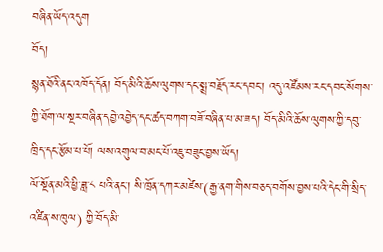བཞིན་ཡོད་འདུག
བོད།
སྙན་ཐོའི་ནང་འཁོད་དོན། བོད་མིའི་ཆོས་ལུགས་དང་སྨྲ་བརྗོད་རང་དབང་། འདུ་འཛོམས་རང་དབང་སོགས་ཀྱི་ཐོག་ལ་སྔར་བཞིན་དབྱེ་འབྱེད་དང་ཚད་བཀག་བཟོ་བཞིན་པ་མ་ཟད། བོད་མིའི་ཆོས་ལུགས་ཀྱི་དབུ་ཁྲིད་དང་རྩོམ་པ་པོ། ལས་འགུལ་བ་མང་པོ་འཇུ་བཟུང་བྱས་ཡོད།
ལོ་སྔོན་མའི་ཕྱི་ཟླ་༨ པའི་ནང་། སི་ཁྲོན་དཀར་མཛེས་(རྒྱ་ནག་གིས་བཅད་བགོས་བྱས་པའི་དེང་གི་སྲིད་འཛིན་ས་ཁུལ) ཀྱི་བོད་མི་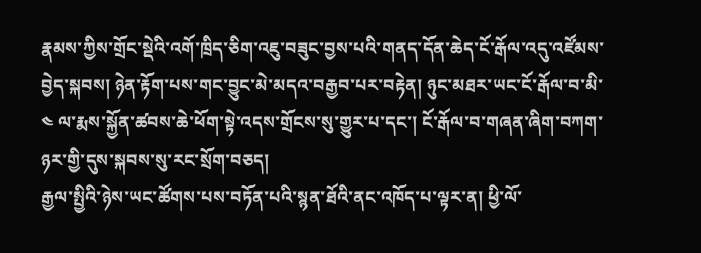རྣམས་ཀྱིས་གྲོང་སྡེའི་འགོ་ཁྲིད་ཅིག་འཇུ་བཟུང་བྱས་པའི་གནད་དོན་ཆེད་ངོ་རྒོལ་འདུ་འཛོམས་བྱེད་སྐབས། ཉེན་རྟོག་པས་གང་བྱུང་མེ་མདའ་བརྒྱབ་པར་བརྟེན། ཉུང་མཐར་ཡང་ངོ་རྒོལ་བ་མི་༤ ལ་རྨས་སྐྱོན་ཚབས་ཆེ་ཕོག་སྟེ་འདས་གྲོངས་སུ་གྱུར་པ་དང་། ངོ་རྒོལ་བ་གཞན་ཞིག་བཀག་ཉར་གྱི་དུས་སྐབས་སུ་རང་སྲོག་བཅད།
རྒྱལ་སྤྱིའི་ཉེས་ཡང་ཚོགས་པས་བཏོན་པའི་སྙན་ཐོའི་ནང་འཁོད་པ་ལྟར་ན། ཕྱི་ལོ་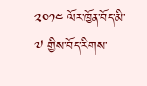༢༠༡༤ ལོར་ཁྱོན་བོད་མི་༧ གྱིས་བོད་རིགས་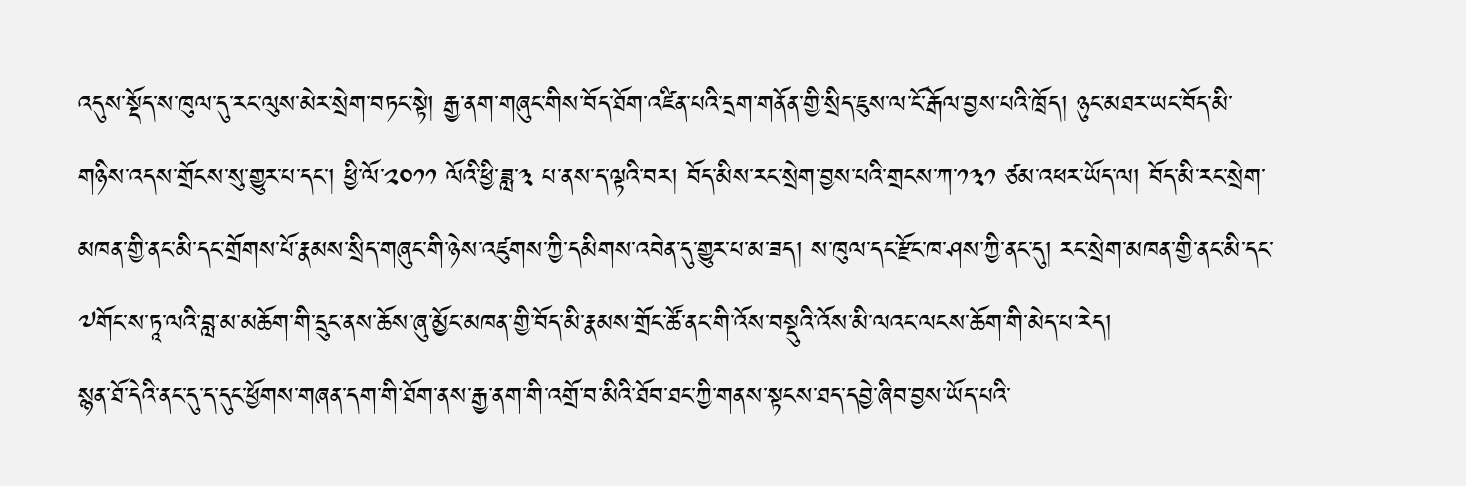འདུས་སྡོད་ས་ཁུལ་དུ་རང་ལུས་མེར་སྲེག་བཏང་སྟེ། རྒྱ་ནག་གཞུང་གིས་བོད་ཐོག་འཛིན་པའི་དྲག་གནོན་གྱི་སྲིད་ཇུས་ལ་ངོ་རྒོལ་བྱས་པའི་ཁྲོད། ཉུང་མཐར་ཡང་བོད་མི་གཉིས་འདས་གྲོངས་སུ་གྱུར་པ་དང་། ཕྱི་ལོ་༢༠༡༡ ལོའི་ཕྱི་ཟླ་༣ པ་ནས་ད་ལྟའི་བར། བོད་མིས་རང་སྲེག་བྱས་པའི་གྲངས་ཀ་༡༣༡ ཙམ་འཕར་ཡོད་ལ། བོད་མི་རང་སྲེག་མཁན་གྱི་ནང་མི་དང་གྲོགས་པོ་རྣམས་སྲིད་གཞུང་གི་ཉེས་འཛུགས་ཀྱི་དམིགས་འབེན་དུ་གྱུར་པ་མ་ཟད། ས་ཁུལ་དང་རྫོང་ཁ་ཤས་ཀྱི་ནང་དུ། རང་སྲེག་མཁན་གྱི་ནང་མི་དང་༧གོང་ས་ཏཱ་ལའི་བླ་མ་མཆོག་གི་དྲུང་ནས་ཆོས་ཞུ་མྱོང་མཁན་གྱི་བོད་མི་རྣམས་གྲོང་ཚོ་ནང་གི་འོས་བསྡུའི་འོས་མི་ལའང་ལངས་ཆོག་གི་མེད་པ་རེད།
སྙན་ཐོ་དེའི་ནང་དུ་ད་དུང་ཕྱོགས་གཞན་དག་གི་ཐོག་ནས་རྒྱ་ནག་གི་འགྲོ་བ་མིའི་ཐོབ་ཐང་ཀྱི་གནས་སྟངས་ཐད་དབྱེ་ཞིབ་བྱས་ཡོད་པའི་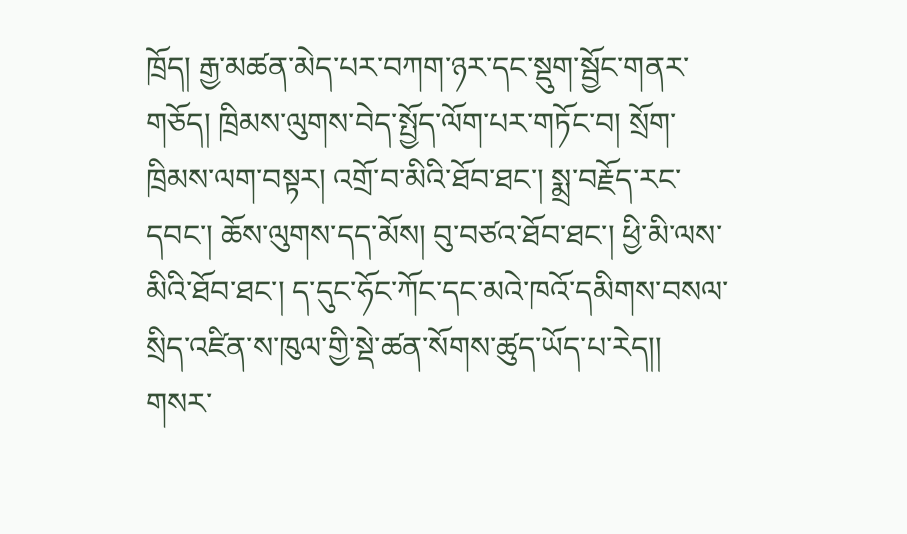ཁྲོད། རྒྱ་མཚན་མེད་པར་བཀག་ཉར་དང་སྡུག་སྦྱོང་གནར་གཅོད། ཁྲིམས་ལུགས་བེད་སྤྱོད་ལོག་པར་གཏོང་བ། སྲོག་ཁྲིམས་ལག་བསྟར། འགྲོ་བ་མིའི་ཐོབ་ཐང་། སྨྲ་བརྗོད་རང་དབང་། ཆོས་ལུགས་དད་མོས། བུ་བཙའ་ཐོབ་ཐང་། ཕྱི་མི་ལས་མིའི་ཐོབ་ཐང་། ད་དུང་ཧོང་ཀོང་དང་མའེ་ཁའོ་དམིགས་བསལ་སྲིད་འཛིན་ས་ཁུལ་གྱི་སྡེ་ཚན་སོགས་ཚུད་ཡོད་པ་རེད།།
གསར་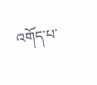འགོད་པ་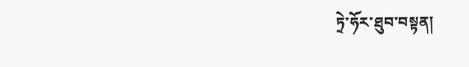ཏྲེ་ཧོར་ཐུབ་བསྟན།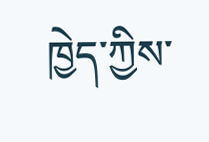ཁྱེད་ཀྱིས་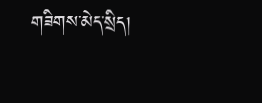གཟིགས་མེད་སྲིད།